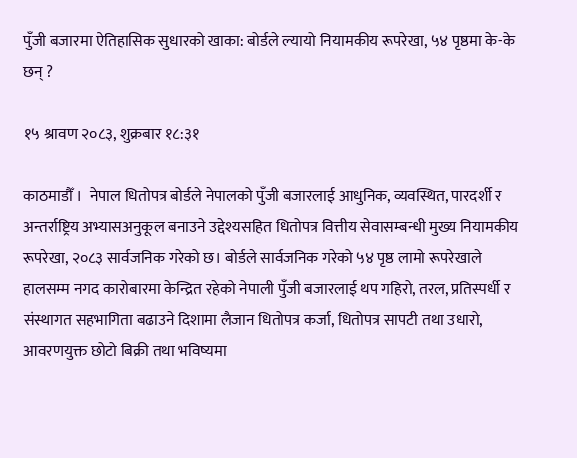पुँजी बजारमा ऐतिहासिक सुधारको खाका: बोर्डले ल्यायो नियामकीय रूपरेखा, ५४ पृष्ठमा के-के छन् ?

१५ श्रावण २०८३, शुक्रबार १८:३१

काठमाडौँ ।  नेपाल धितोपत्र बोर्डले नेपालको पुँजी बजारलाई आधुनिक, व्यवस्थित, पारदर्शी र अन्तर्राष्ट्रिय अभ्यासअनुकूल बनाउने उद्देश्यसहित धितोपत्र वित्तीय सेवासम्बन्धी मुख्य नियामकीय रूपरेखा, २०८३ सार्वजनिक गरेको छ। बोर्डले सार्वजनिक गरेको ५४ पृष्ठ लामो रूपरेखाले हालसम्म नगद कारोबारमा केन्द्रित रहेको नेपाली पुँजी बजारलाई थप गहिरो, तरल, प्रतिस्पर्धी र संस्थागत सहभागिता बढाउने दिशामा लैजान धितोपत्र कर्जा, धितोपत्र सापटी तथा उधारो, आवरणयुक्त छोटो बिक्री तथा भविष्यमा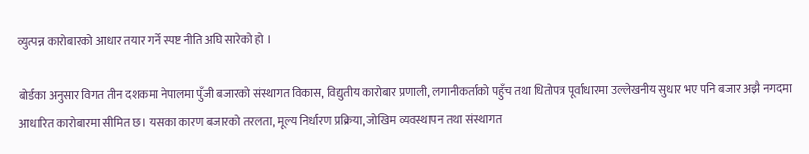व्युत्पन्न कारोबारको आधार तयार गर्ने स्पष्ट नीति अघि सारेको हो ।

बोर्डका अनुसार विगत तीन दशकमा नेपालमा पुँजी बजारको संस्थागत विकास, विद्युतीय कारोबार प्रणाली, लगानीकर्ताको पहुँच तथा धितोपत्र पूर्वाधारमा उल्लेखनीय सुधार भए पनि बजार अझै नगदमा आधारित कारोबारमा सीमित छ। यसका कारण बजारको तरलता, मूल्य निर्धारण प्रक्रिया, जोखिम व्यवस्थापन तथा संस्थागत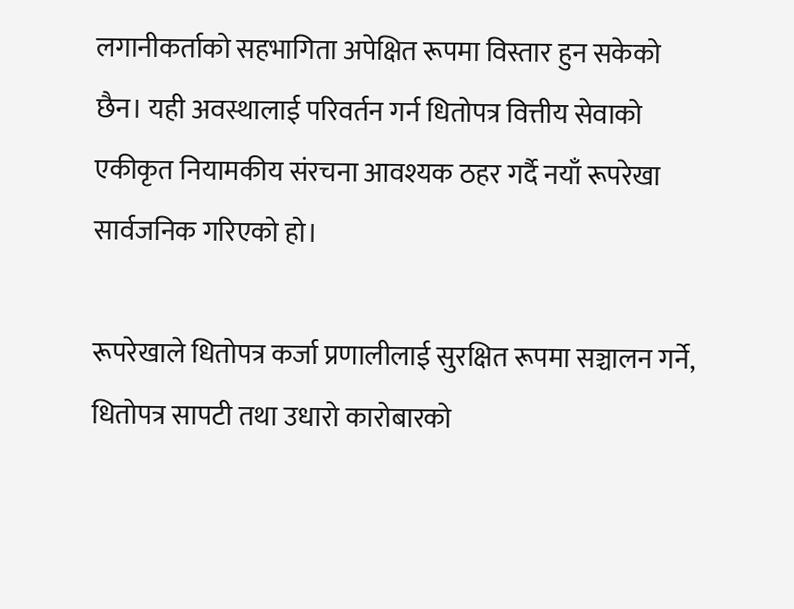लगानीकर्ताको सहभागिता अपेक्षित रूपमा विस्तार हुन सकेको छैन। यही अवस्थालाई परिवर्तन गर्न धितोपत्र वित्तीय सेवाको एकीकृत नियामकीय संरचना आवश्यक ठहर गर्दै नयाँ रूपरेखा सार्वजनिक गरिएको हो।

रूपरेखाले धितोपत्र कर्जा प्रणालीलाई सुरक्षित रूपमा सञ्चालन गर्ने, धितोपत्र सापटी तथा उधारो कारोबारको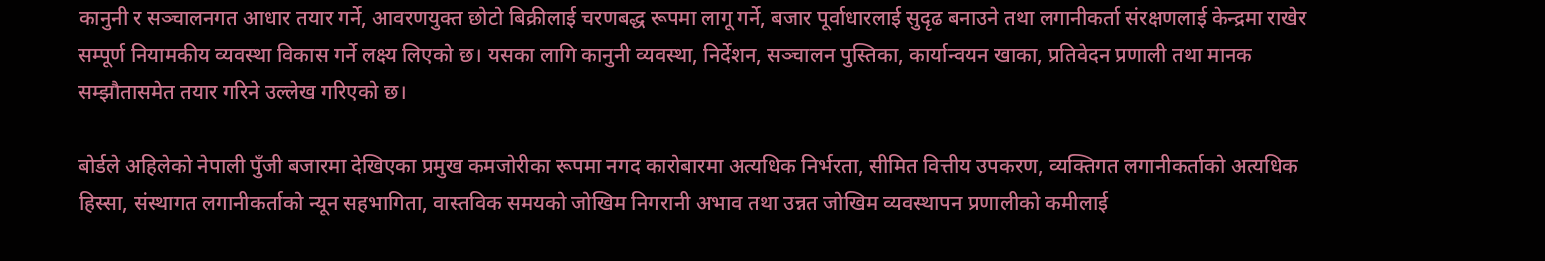कानुनी र सञ्चालनगत आधार तयार गर्ने, आवरणयुक्त छोटो बिक्रीलाई चरणबद्ध रूपमा लागू गर्ने, बजार पूर्वाधारलाई सुदृढ बनाउने तथा लगानीकर्ता संरक्षणलाई केन्द्रमा राखेर सम्पूर्ण नियामकीय व्यवस्था विकास गर्ने लक्ष्य लिएको छ। यसका लागि कानुनी व्यवस्था, निर्देशन, सञ्चालन पुस्तिका, कार्यान्वयन खाका, प्रतिवेदन प्रणाली तथा मानक सम्झौतासमेत तयार गरिने उल्लेख गरिएको छ।

बोर्डले अहिलेको नेपाली पुँजी बजारमा देखिएका प्रमुख कमजोरीका रूपमा नगद कारोबारमा अत्यधिक निर्भरता, सीमित वित्तीय उपकरण, व्यक्तिगत लगानीकर्ताको अत्यधिक हिस्सा, संस्थागत लगानीकर्ताको न्यून सहभागिता, वास्तविक समयको जोखिम निगरानी अभाव तथा उन्नत जोखिम व्यवस्थापन प्रणालीको कमीलाई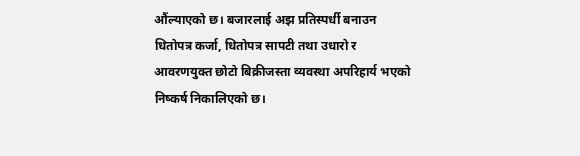औंल्याएको छ। बजारलाई अझ प्रतिस्पर्धी बनाउन धितोपत्र कर्जा, धितोपत्र सापटी तथा उधारो र आवरणयुक्त छोटो बिक्रीजस्ता व्यवस्था अपरिहार्य भएको निष्कर्ष निकालिएको छ।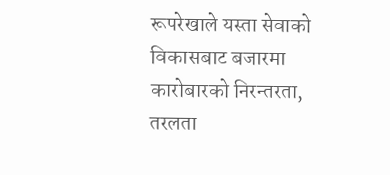रूपरेखाले यस्ता सेवाको विकासबाट बजारमा कारोबारको निरन्तरता, तरलता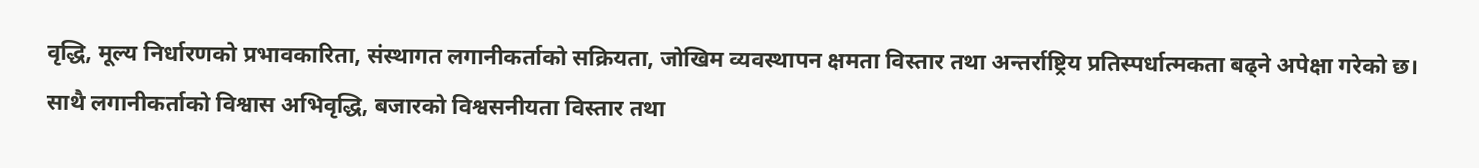वृद्धि, मूल्य निर्धारणको प्रभावकारिता, संस्थागत लगानीकर्ताको सक्रियता, जोखिम व्यवस्थापन क्षमता विस्तार तथा अन्तर्राष्ट्रिय प्रतिस्पर्धात्मकता बढ्ने अपेक्षा गरेको छ। साथै लगानीकर्ताको विश्वास अभिवृद्धि, बजारको विश्वसनीयता विस्तार तथा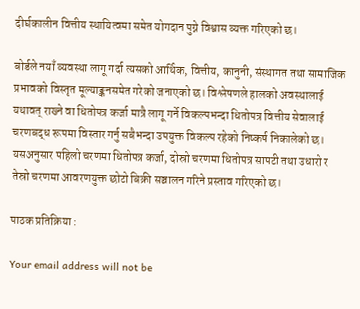दीर्घकालीन वित्तीय स्थायित्वमा समेत योगदान पुग्ने विश्वास व्यक्त गरिएको छ।

बोर्डले नयाँ व्यवस्था लागू गर्दा त्यसको आर्थिक, वित्तीय, कानुनी, संस्थागत तथा सामाजिक प्रभावको विस्तृत मूल्याङ्कनसमेत गरेको जनाएको छ। विश्लेषणले हालको अवस्थालाई यथावत् राख्ने वा धितोपत्र कर्जा मात्रै लागू गर्ने विकल्पभन्दा धितोपत्र वित्तीय सेवालाई चरणबद्ध रूपमा विस्तार गर्नु सबैभन्दा उपयुक्त विकल्प रहेको निष्कर्ष निकालेको छ। यसअनुसार पहिलो चरणमा धितोपत्र कर्जा, दोस्रो चरणमा धितोपत्र सापटी तथा उधारो र तेस्रो चरणमा आवरणयुक्त छोटो बिक्री सञ्चालन गरिने प्रस्ताव गरिएको छ।

पाठक प्रतिक्रिया :

Your email address will not be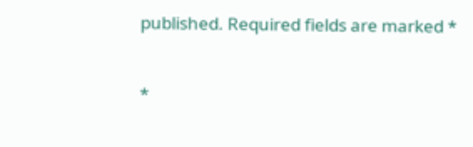published. Required fields are marked *


*